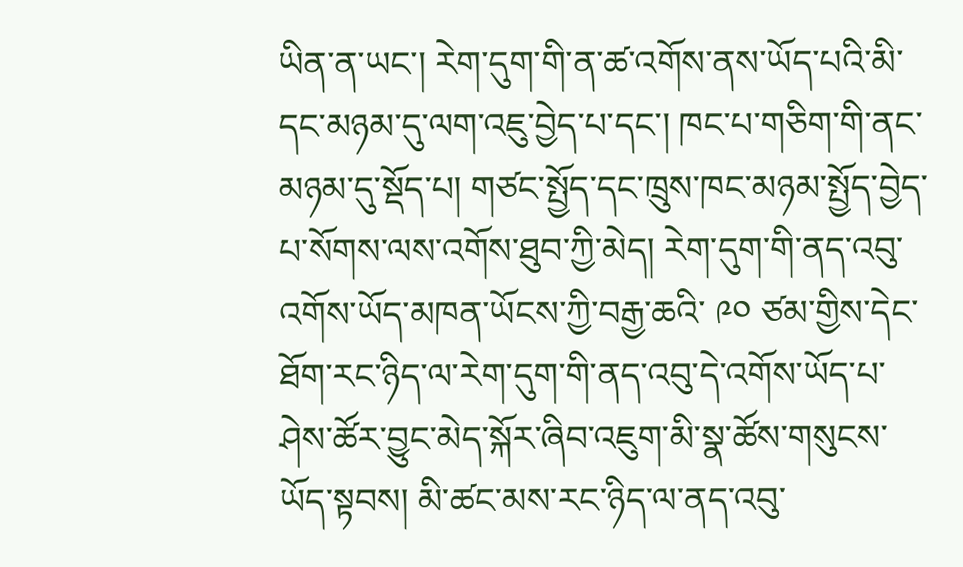ཡིན་ན་ཡང་། རེག་དུག་གི་ན་ཚ་འགོས་ནས་ཡོད་པའི་མི་དང་མཉམ་དུ་ལག་འཇུ་བྱེད་པ་དང་། ཁང་པ་གཅིག་གི་ནང་མཉམ་དུ་སྡོད་པ། གཙང་སྤྱོད་དང་ཁྲུས་ཁང་མཉམ་སྤྱོད་བྱེད་པ་སོགས་ལས་འགོས་ཐུབ་ཀྱི་མེད། རེག་དུག་གི་ནད་འབུ་འགོས་ཡོད་མཁན་ཡོངས་ཀྱི་བརྒྱ་ཆའི་ ༩༠ ཙམ་གྱིས་དེང་ཐོག་རང་ཉིད་ལ་རེག་དུག་གི་ནད་འབུ་དེ་འགོས་ཡོད་པ་ཤེས་ཚོར་བྱུང་མེད་སྐོར་ཞིབ་འཇུག་མི་སྣ་ཚོས་གསུངས་ཡོད་སྟབས། མི་ཚང་མས་རང་ཉིད་ལ་ནད་འབུ་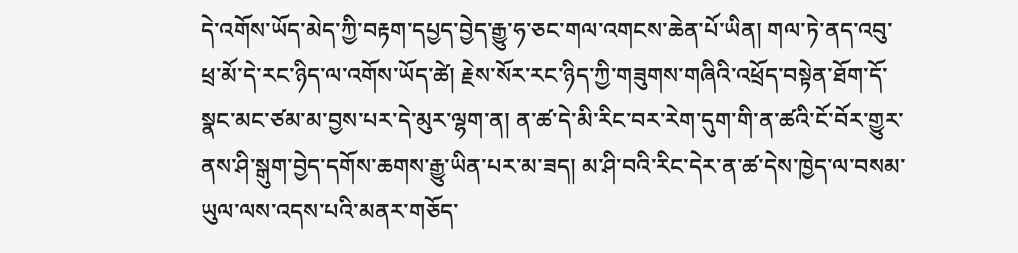དེ་འགོས་ཡོད་མེད་ཀྱི་བརྟག་དཔྱད་བྱེད་རྒྱུ་ཧ་ཅང་གལ་འགངས་ཆེན་པོ་ཡིན། གལ་ཏེ་ནད་འབུ་ཕྲ་མོ་དེ་རང་ཉིད་ལ་འགོས་ཡོད་ཚེ། རྗེས་སོར་རང་ཉིད་ཀྱི་གཟུགས་གཞིའི་འཕྲོད་བསྟེན་ཐོག་དོ་སྣང་མང་ཙམ་མ་བྱས་པར་དེ་མུར་ལྷག་ན། ན་ཚ་དེ་མི་རིང་བར་རེག་དུག་གི་ན་ཚའི་ངོ་བོར་གྱུར་ནས་ཤི་སྒུག་བྱེད་དགོས་ཆགས་རྒྱུ་ཡིན་པར་མ་ཟད། མ་ཤི་བའི་རིང་དེར་ན་ཚ་དེས་ཁྱེད་ལ་བསམ་ཡུལ་ལས་འདས་པའི་མནར་གཅོད་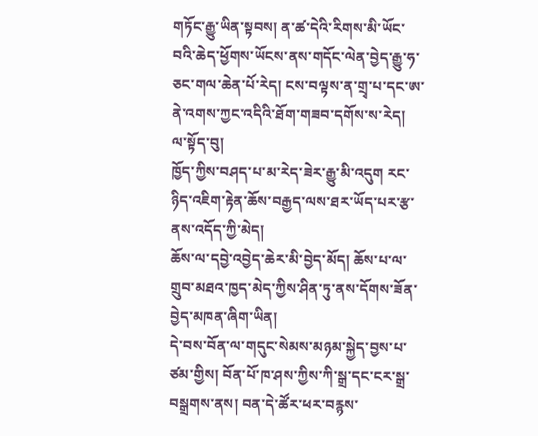གཏོང་རྒྱུ་ཡིན་སྟབས། ན་ཚ་དེའི་རིགས་མི་ཡོང་བའི་ཆེད་ཕྱོགས་ཡོངས་ནས་གདོང་ལེན་བྱེད་རྒྱུ་ཧ་ཅང་གལ་ཆེན་པོ་རེད། ངས་བལྟས་ན་གྲྭ་པ་དང་ཨ་ནེ་འགས་ཀྱང་འདིའི་ཐོག་གཟབ་དགོས་ས་རེད།
ལ་སྟོད་བུ།
ཁྱོད་ཀྱིས་བཤད་པ་མ་རེད་ཟེར་རྒྱུ་མི་འདུག རང་ཉིད་འཇིག་རྟེན་ཆོས་བརྒྱད་ལས་ཐར་ཡོད་པར་རྩ་ནས་འདོད་ཀྱི་མེད།
ཆོས་ལ་དབྱེ་འབྱེད་ཆེར་མི་བྱེད་མོད། ཆོས་པ་ལ་གྲུབ་མཐའ་ཁྱད་མེད་ཀྱིས་ཤིན་ཏུ་ནས་དོགས་ཟོན་བྱེད་མཁན་ཞིག་ཡིན།
དེ་བས་བོན་ལ་གདུང་སེམས་མཉམ་སྐྱེད་བྱས་པ་ཙམ་གྱིས། བོན་པོ་ཁ་ཤས་ཀྱིས་ཀི་སྒྲ་དང་ངར་སྒྲ་བསྒྲགས་ནས། བན་དེ་ཚོར་ཕར་བརྙས་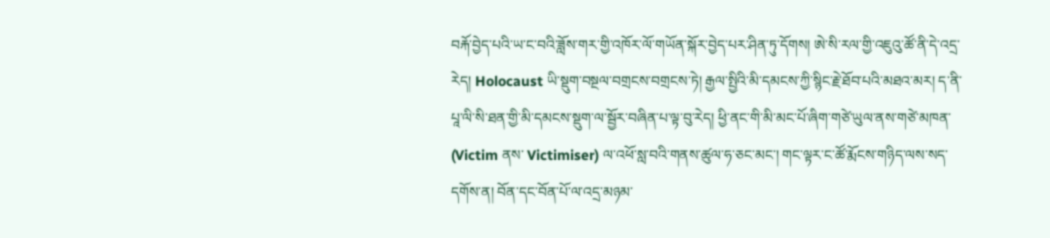བརྐོ་བྱེད་པའི་ཡ་ང་བའི་ཟློས་གར་གྱི་འཁོར་ལོ་གཡོན་སྐོར་བྱེད་པར་ཤིན་ཏུ་དོགས། ཨེ་སི་རལ་གྱི་འཇུའུ་ཚོ་ནི་དེ་འདྲ་རེད། Holocaust ཡི་སྡུག་བསྔལ་བགྲངས་བགྲངས་ཏེ། རྒྱལ་སྤྱིའི་མི་དམངས་ཀྱི་སྙིང་རྗེ་ཐོབ་པའི་མཐའ་མར། ད་ནི་པཱ་ལི་སི་ཐན་གྱི་མི་དམངས་སྡུག་ལ་སྦྱོར་བཞིན་པ་ལྟ་བུ་རེད། ཕྱི་ནང་གི་མི་མང་པོ་ཞིག་གཙེ་ཡུལ་ནས་གཙེ་མཁན་ (Victim ནས་ Victimiser) ལ་འཕོ་སླ་བའི་གནས་ཚུལ་ཧ་ཅང་མང་། གང་ལྟར་ང་ཚོ་རྨོངས་གཉིད་ལས་སད་དགོས་ན། བོན་དང་བོན་པོ་ལ་འདྲ་མཉམ་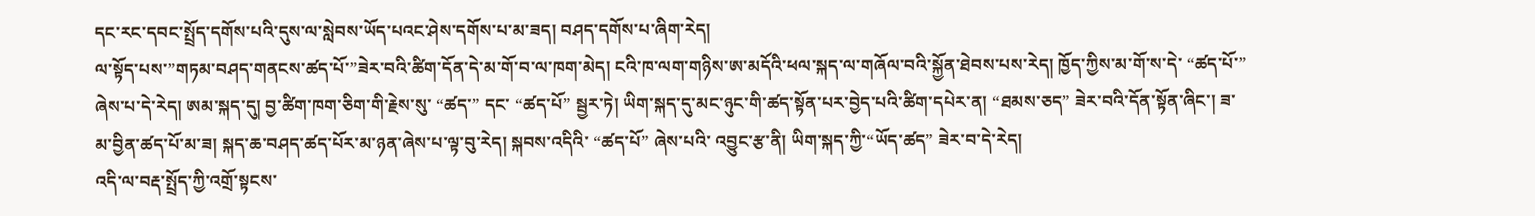དང་རང་དབང་སྤྲོད་དགོས་པའི་དུས་ལ་སླེབས་ཡོད་པའང་ཤེས་དགོས་པ་མ་ཟད། བཤད་དགོས་པ་ཞིག་རེད།
ལ་སྟོད་པས་”གཏམ་བཤད་གནངས་ཚད་པོ་”ཟེར་བའི་ཚིག་དོན་དེ་མ་གོ་བ་ལ་ཁག་མེད། ངའི་ཁ་ལག་གཉིས་ཨ་མདོའི་ཕལ་སྐད་ལ་གཞོལ་བའི་སྐྱོན་ཐེབས་པས་རེད། ཁྱོད་ཀྱིས་མ་གོ་ས་དེ་ “ཚད་པོ་” ཞེས་པ་དེ་རེད། ཨམ་སྐད་དུ། བྱ་ཚིག་ཁག་ཅིག་གི་རྗེས་སུ་ “ཚད་” དང་ “ཚད་པོ” སྦྱར་ཏེ། ཡིག་སྐད་དུ་མང་ཉུང་གི་ཚད་སྟོན་པར་བྱེད་པའི་ཚིག་དཔེར་ན། “ཐམས་ཅད” ཟེར་བའི་དོན་སྟོན་ཞིང་། ཟ་མ་བྱིན་ཚད་པོ་མ་ཟ། སྐད་ཆ་བཤད་ཚད་པོར་མ་ཉན་ཞེས་པ་ལྟ་བུ་རེད། སྐབས་འདིའི་ “ཚད་པོ” ཞེས་པའི་ འབྱུང་རྩ་ནི། ཡིག་སྐད་ཀྱི་“ཡོད་ཚད” ཟེར་བ་དེ་རེད།
འདི་ལ་བརྡ་སྤྲོད་ཀྱི་འགྲོ་སྟངས་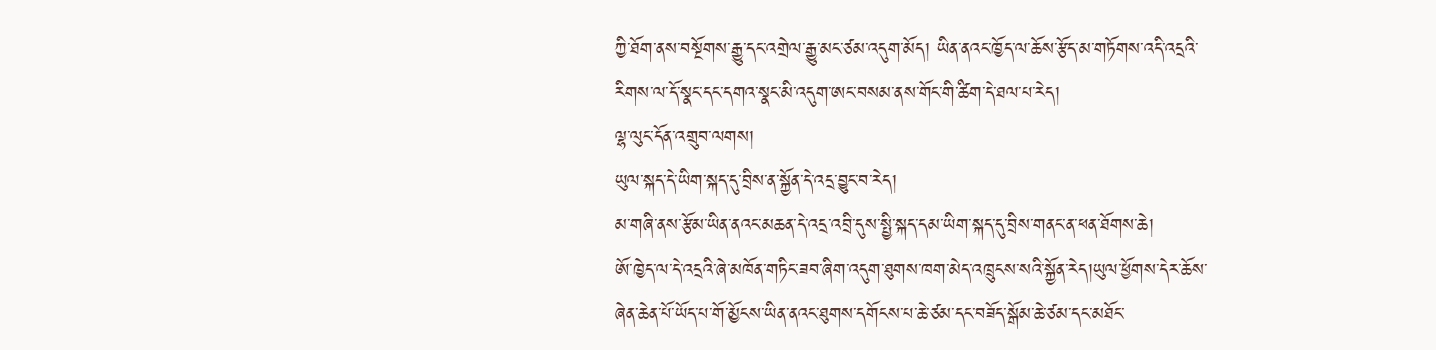ཀྱི་ཐོག་ནས་བསྔོགས་རྒྱུ་དང་འགྲེལ་རྒྱུ་མང་ཙམ་འདུག་མོད། ཡིན་ནའང་ཁྱོད་ལ་ཆོས་རྩོད་མ་གཏོགས་འདི་འདྲའི་རིགས་ལ་དོ་སྣང་དང་དགའ་སྣང་མི་འདུག་ཨང་བསམ་ནས་གོང་གི་ཚིག་དེ་ཐལ་པ་རེད།
ལྷ་ལུང་དོན་འགྲུབ་ལགས།
ཡུལ་སྐད་དེ་ཡིག་སྐད་དུ་བྲིས་ན་སྐྱོན་དེ་འདྲ་བྱུང་བ་རེད།
མ་གཞི་ནས་རྩོམ་ཡིན་ནའང་མཆན་དེ་འདྲ་འབྲི་དུས་སྤྱི་སྐད་དམ་ཡིག་སྐད་དུ་བྲིས་གནང་ན་ཕན་ཐོགས་ཆེ།
ཨོ་ཁྱེད་ལ་དེ་འདྲའི་ཞེ་མཁོན་གཏིང་ཟབ་ཞིག་འདུག་ཐུགས་ཁག་མེད་འཁྲུངས་སའི་སྐྱོན་རེད།ཡུལ་ཕྱོགས་དེར་ཆོས་ཞེན་ཆེན་པོ་ཡོད་པ་གོ་མྱོངས་ཡིན་ནའང་ཐུགས་དགོངས་པ་ཆེ་ཙམ་དང་བཟོད་སྒོམ་ཆེ་ཙམ་དང་མཐོང་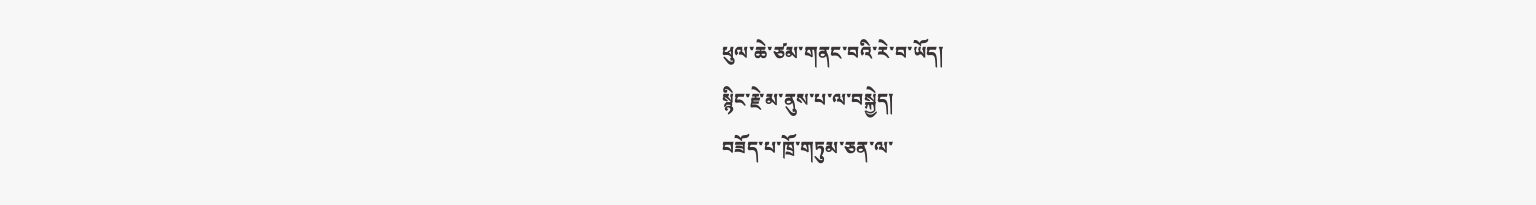ཕུལ་ཆེ་ཙམ་གནང་བའི་རེ་བ་ཡོད།
སྙིང་རྗེ་མ་ནུས་པ་ལ་བསྐྱེད།
བཟོད་པ་ཁྲོ་གཏུམ་ཅན་ལ་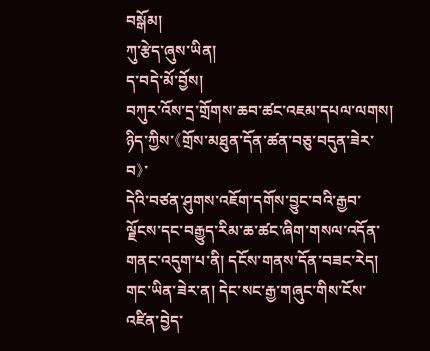བསྒོམ།
ཀུ་རྩེད་ཞུས་ཡིན།
ད་བདེ་མོ་བྱོས།
བཀུར་འོས་དྲ་གྲོགས་ཆབ་ཚང་འཇམ་དཔལ་ལགས།
ཉིད་ཀྱིས་《གྲོས་མཐུན་དོན་ཚན་བཅུ་བདུན་ཟེར་བ》་
དེའི་བཙན་ཤུགས་འཇོག་དགོས་བྱུང་བའི་རྒྱབ་ལྗོངས་དང་བརྒྱུད་རིམ་ཆ་ཚང་ཞིག་གསལ་འདོན་གནང་འདུག་པ་ནི། དངོས་གནས་དོན་བཟང་རེད། གང་ཡིན་ཟེར་ན། དེང་སང་རྒྱ་གཞུང་གིས་ངོས་འཛིན་བྱེད་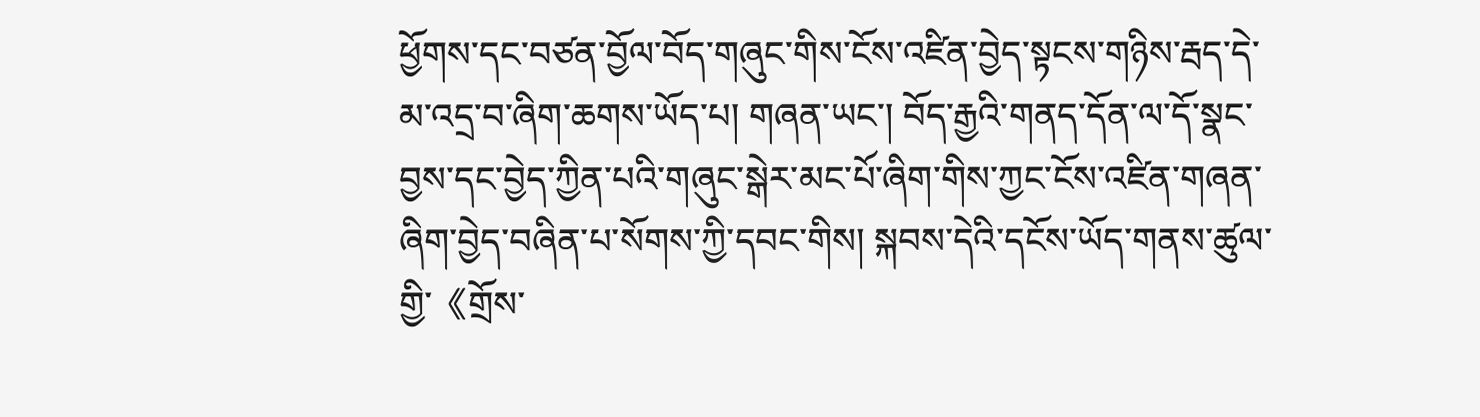ཕྱོགས་དང་བཙན་བྱོལ་བོད་གཞུང་གིས་ངོས་འཛིན་བྱེད་སྟངས་གཉིས་རྦད་དེ་མ་འདྲ་བ་ཞིག་ཆགས་ཡོད་པ། གཞན་ཡང་། བོད་རྒྱའི་གནད་དོན་ལ་དོ་སྣང་བྱས་དང་བྱེད་ཀྱིན་པའི་གཞུང་སྒེར་མང་པོ་ཞིག་གིས་ཀྱང་ངོས་འཛིན་གཞན་ཞིག་བྱེད་བཞིན་པ་སོགས་ཀྱི་དབང་གིས། སྐབས་དེའི་དངོས་ཡོད་གནས་ཚུལ་གྱི་《གྲོས་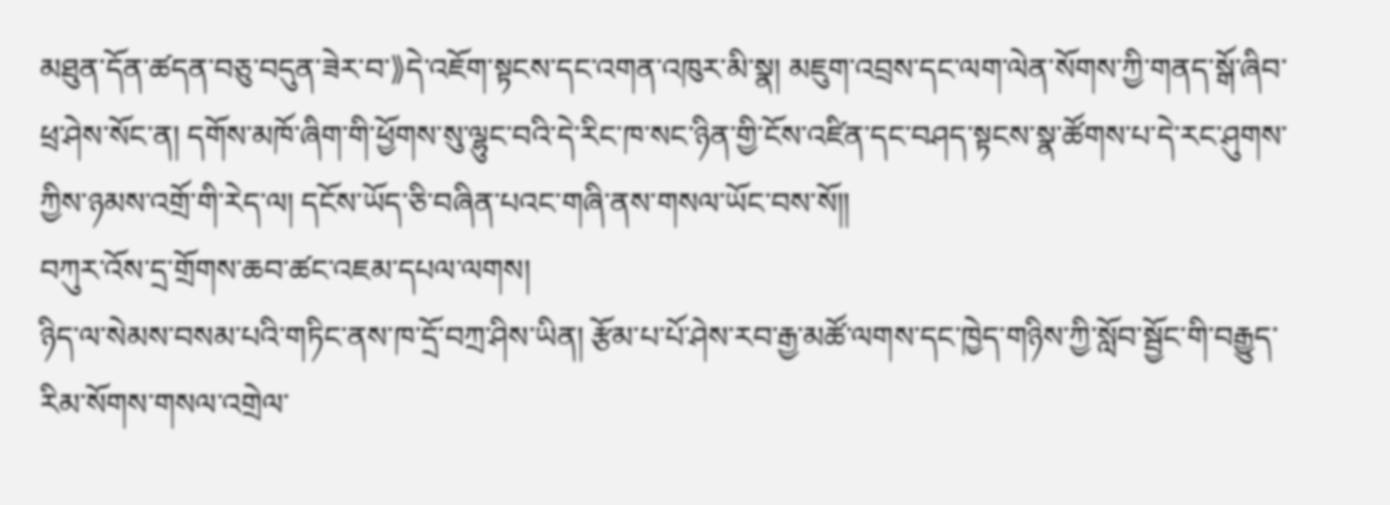མཐུན་དོན་ཚདན་བཅུ་བདུན་ཟེར་བ་》དེ་འཇོག་སྟངས་དང་འགན་འཁུར་མི་སྣ། མཇུག་འབྲས་དང་ལག་ལེན་སོགས་ཀྱི་གནད་སྒོ་ཞིབ་ཕྲ་ཤེས་སོང་ན། དགོས་མཁོ་ཞིག་གི་ཕྱོགས་སུ་ལྷུང་བའི་དེ་རིང་ཁ་སང་ཉིན་གྱི་ངོས་འཛིན་དང་བཤད་སྟངས་སྣ་ཚོགས་པ་དེ་རང་ཤུགས་ཀྱིས་ཉམས་འགྲོ་གི་རེད་ལ། དངོས་ཡོད་ཅི་བཞིན་པའང་གཞི་ནས་གསལ་ཡོང་བས་སོ།།
བཀུར་འོས་དྲ་གྲོགས་ཆབ་ཚང་འཇམ་དཔལ་ལགས།
ཉིད་ལ་སེམས་བསམ་པའི་གཏིང་ནས་ཁ་དྲོ་བཀྲ་ཤིས་ཡིན། རྩོམ་པ་པོ་ཤེས་རབ་རྒྱ་མཚོ་ལགས་དང་ཁྱེད་གཉིས་ཀྱི་སློབ་སྦྱོང་གི་བརྒྱུད་རིམ་སོགས་གསལ་འགྲེལ་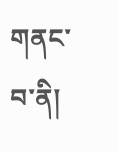གནང་བ་ནི།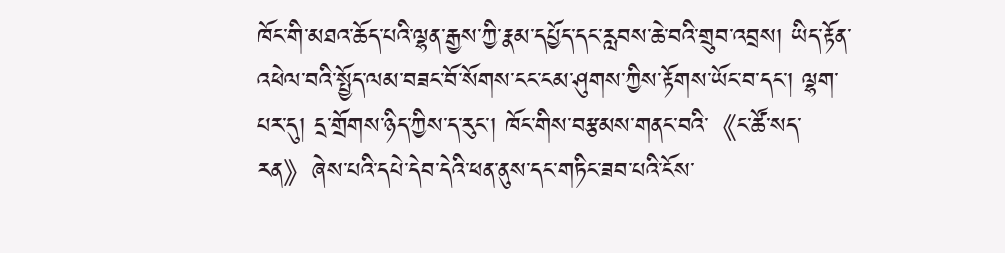ཁོང་གི་མཐའ་ཆོད་པའི་ལྷན་རྒྱས་ཀྱི་རྣམ་དཔྱོད་དང་རླབས་ཆེ་བའི་གྲུབ་འབྲས། ཡིད་རྟོན་འཕེལ་བའི་སྤྱོད་ལམ་བཟང་བོ་སོགས་ངང་ངམ་ཤུགས་ཀྱིས་རྟོགས་ཡོང་བ་དང་། ལྷག་པར་དུ། དྲ་གྲོགས་ཉིད་ཀྱིས་ད་རུང་། ཁོང་གིས་བརྩམས་གནང་བའི་《ང་ཚོ་སད་རན》ཞེས་པའི་དཔེ་དེབ་དེའི་ཕན་ནུས་དང་གཏིང་ཟབ་པའི་ངོས་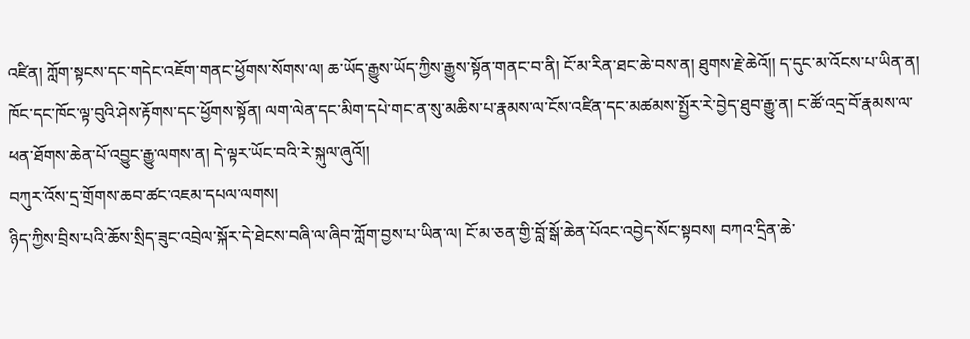འཛིན། ཀློག་སྟངས་དང་གདེང་འཇོག་གནང་ཕྱོགས་སོགས་ལ། ཆ་ཡོད་རྒྱུས་ཡོད་ཀྱིས་རྒྱུས་སྟོན་གནང་བ་ནི། ངོ་མ་རིན་ཐང་ཆེ་བས་ན། ཐུགས་རྗེ་ཆེའོ།། ད་དུང་མ་འོངས་པ་ཡིན་ན། ཁོང་དང་ཁོང་ལྟ་བུའི་ཤེས་རྟོགས་དང་ཕྱོགས་སྟོན། ལག་ལེན་དང་མིག་དཔེ་གང་ན་སུ་མཆིས་པ་རྣམས་ལ་ངོས་འཛིན་དང་མཚམས་སྤྱོར་རེ་བྱེད་ཐུབ་རྒྱུ་ན། ང་ཚོ་འདྲ་བོ་རྣམས་ལ་ཕན་ཐོགས་ཆེན་པོ་འབྱུང་རྒྱུ་ལགས་ན། དེ་ལྟར་ཡོང་བའི་རེ་སྐུལ་ཞུའོ།།
བཀུར་འོས་དྲ་གྲོགས་ཆབ་ཚང་འཇམ་དཔལ་ལགས།
ཉིད་ཀྱིས་བྲིས་པའི་ཆོས་སྲིད་ཟུང་འབྲེལ་སྐོར་དེ་ཐེངས་བཞི་ལ་ཞིབ་ཀློག་བྱས་པ་ཡིན་ལ། ངོ་མ་ཅན་གྱི་བློ་སྒོ་ཆེན་པོའང་འབྱེད་སོང་སྟབས། བཀའ་དྲིན་ཆེ་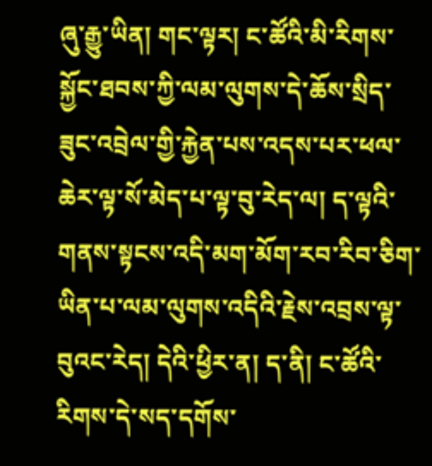ཞུ་རྒྱུ་ཡིན། གང་ལྟར། ང་ཚོའི་མི་རིགས་སྐྱོང་ཐབས་ཀྱི་ལམ་ལུགས་དེ་ཆོས་སྲིད་ཟུང་འབྲེལ་གྱི་རྐྱེན་པས་འདས་པར་ཕལ་ཆེར་ལྟ་སོ་མེད་པ་ལྟ་བུ་རེད་ལ། ད་ལྟའི་གནས་སྟངས་འདི་མག་མོག་རབ་རིབ་ཅིག་ཡིན་པ་ལམ་ལུགས་འདིའི་རྗེས་འབྲས་ལྟ་བུའང་རེད། དེའི་ཕྱིར་ན། ད་ནི། ང་ཚོའི་རིགས་དེ་སད་དགོས་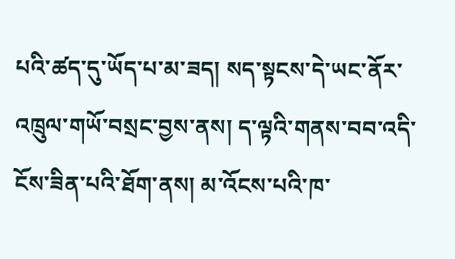པའི་ཚད་དུ་ཡོད་པ་མ་ཟད། སད་སྟངས་དེ་ཡང་ནོར་འཁྲུལ་གཡོ་བསྲང་བྱས་ནས། ད་ལྟའི་གནས་བབ་འདི་ངོས་ཟིན་པའི་ཐོག་ནས། མ་འོངས་པའི་ཁ་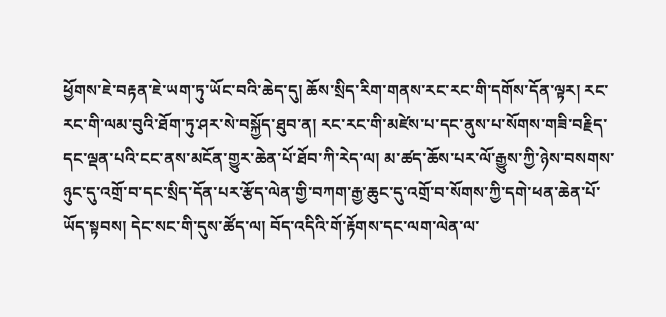ཕྱོགས་ཇེ་བརྟན་ཇེ་ཡག་ཏུ་ཡོང་བའི་ཆེད་དུ། ཆོས་སྲིད་རིག་གནས་རང་རང་གི་དགོས་དོན་ལྟར། རང་རང་གི་ལམ་བུའི་ཐོག་ཏུ་ཤར་སེ་བསྐྱོད་ཐུབ་ན། རང་རང་གི་མཛེས་པ་དང་ནུས་པ་སོགས་གཟི་བརྗིད་དང་ལྡན་པའི་ངང་ནས་མངོན་གྱུར་ཆེན་པོ་ཐོབ་ཀི་རེད་ལ། མ་ཚད་ཆོས་པར་ལོ་རྒྱུས་ཀྱི་ཉེས་བསགས་ཉུང་དུ་འགྲོ་བ་དང་སྲིད་དོན་པར་རྩོད་ལེན་གྱི་བཀག་རྒྱ་ཆུང་དུ་འགྲོ་བ་སོགས་ཀྱི་དགེ་ཕན་ཆེན་པོ་ཡོད་སྟབས། དེང་སང་གི་དུས་ཚོད་ལ། བོད་འདིའི་གོ་རྟོགས་དང་ལག་ལེན་ལ་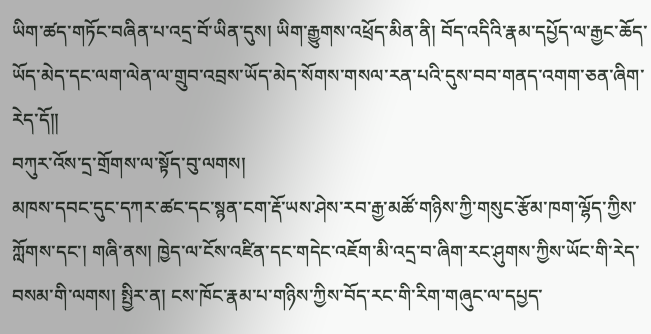ཡིག་ཚད་གཏོང་བཞིན་པ་འདྲ་བོ་ཡིན་དུས། ཡིག་རྒྱུགས་འཕྲོད་མིན་ནི། བོད་འདིའི་རྣམ་དཔྱོད་ལ་རྒྱང་ཆོད་ཡོད་མེད་དང་ལག་ལེན་ལ་གྲུབ་འབྲས་ཡོད་མེད་སོགས་གསལ་རན་པའི་དུས་བབ་གནད་འགག་ཅན་ཞིག་རེད་དོ།།
བཀུར་འོས་དྲ་གྲོགས་ལ་སྟོད་བུ་ལགས།
མཁས་དབང་དུང་དཀར་ཚང་དང་སྙན་ངག་རྡོ་ཡས་ཤེས་རབ་རྒྱ་མཚོ་གཉིས་ཀྱི་གསུང་རྩོམ་ཁག་ལྷོད་ཀྱིས་ཀློགས་དང་། གཞི་ནས། ཁྱེད་ལ་ངོས་འཛིན་དང་གདེང་འཇོག་མི་འདྲ་བ་ཞིག་རང་ཤུགས་ཀྱིས་ཡོང་གི་རེད་བསམ་གི་ལགས། སྤྱིར་ན། ངས་ཁོང་རྣམ་པ་གཉིས་ཀྱིས་བོད་རང་གི་རིག་གཞུང་ལ་དཔྱད་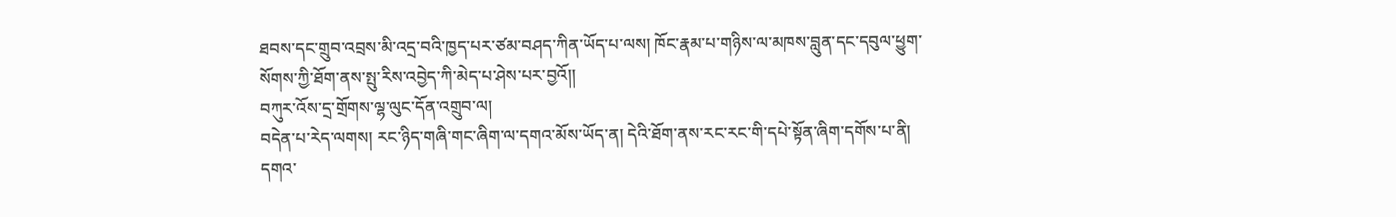ཐབས་དང་གྲུབ་འབྲས་མི་འདྲ་བའི་ཁྱད་པར་ཙམ་བཤད་ཀིན་ཡོད་པ་ལས། ཁོང་རྣམ་པ་གཉིས་ལ་མཁས་བླུན་དང་དབུལ་ཕྱུག་སོགས་ཀྱི་ཐོག་ནས་སྤུ་རིས་འབྱེད་ཀི་མེད་པ་ཤེས་པར་བྱའོ།།
བཀུར་འོས་དྲ་གྲོགས་ལྷ་ལུང་དོན་འགྲུབ་ལ།
བདེན་པ་རེད་ལགས། རང་ཉིད་གཞི་གང་ཞིག་ལ་དགའ་མོས་ཡོད་ན། དེའི་ཐོག་ནས་རང་རང་གི་དཔེ་སྟོན་ཞིག་དགོས་པ་ནི། དགའ་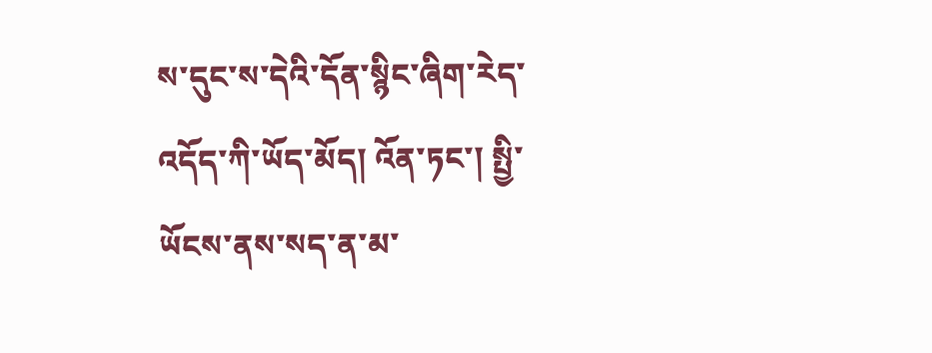ས་དུང་ས་དེའི་དོན་སྙིང་ཞིག་རེད་འདོད་ཀི་ཡོད་མོད། འོན་ཏང་། སྤྱི་ཡོངས་ནས་སད་ན་མ་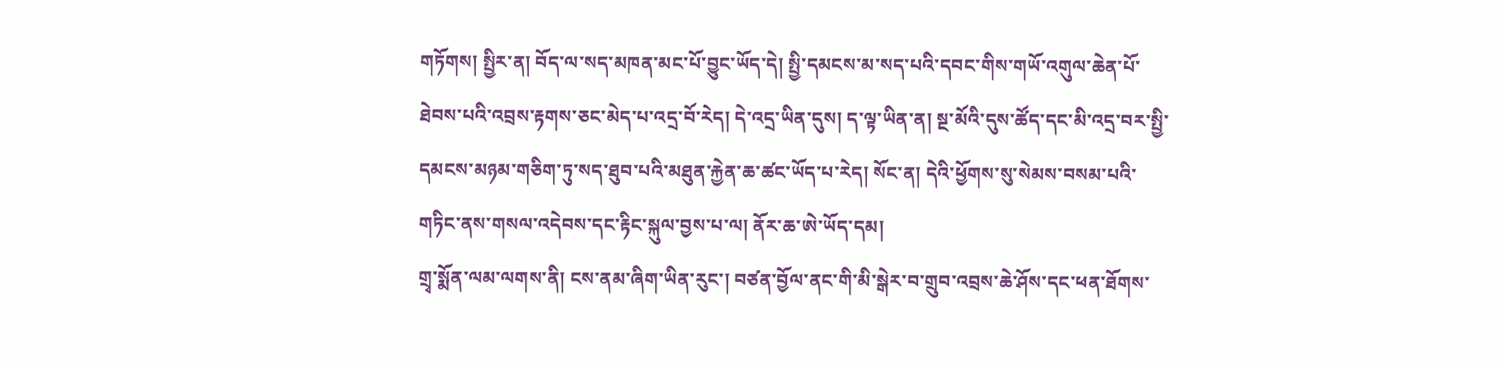གཏོགས། སྤྱིར་ན། བོད་ལ་སད་མཁན་མང་པོ་བྱུང་ཡོད་དེ། སྤྱི་དམངས་མ་སད་པའི་དབང་གིས་གཡོ་འགུལ་ཆེན་པོ་ཐེབས་པའི་འབྲས་རྟགས་ཅང་མེད་པ་འདྲ་བོ་རེད། དེ་འདྲ་ཡིན་དུས། ད་ལྟ་ཡིན་ན། སྔ་མོའི་དུས་ཚོད་དང་མི་འདྲ་བར་སྤྱི་དམངས་མཉམ་གཅིག་ཏུ་སད་ཐུབ་པའི་མཐུན་རྐྱེན་ཆ་ཚང་ཡོད་པ་རེད། སོང་ན། དེའི་ཕྱོགས་སུ་སེམས་བསམ་པའི་གཏིང་ནས་གསལ་འདེབས་དང་རྟིང་སྐུལ་བྱས་པ་ལ། ནོར་ཆ་ཨེ་ཡོད་དམ།
གྲྭ་སྨོན་ལམ་ལགས་ནི། ངས་ནམ་ཞིག་ཡིན་རུང་། བཙན་བྱོལ་ནང་གི་མི་སྒེར་བ་གྲུབ་འབྲས་ཆེ་ཤོས་དང་ཕན་ཐོགས་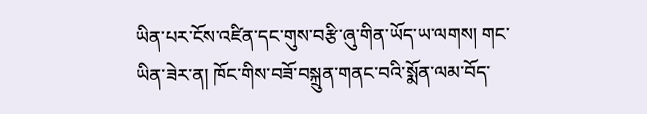ཡིན་པར་ངོས་འཛིན་དང་གུས་བརྩི་ཞུ་གིན་ཡོད་ཡ་ལགས། གང་ཡིན་ཟེར་ན། ཁོང་གིས་བཟོ་བསྐྲུན་གནང་བའི་སྨོན་ལམ་བོད་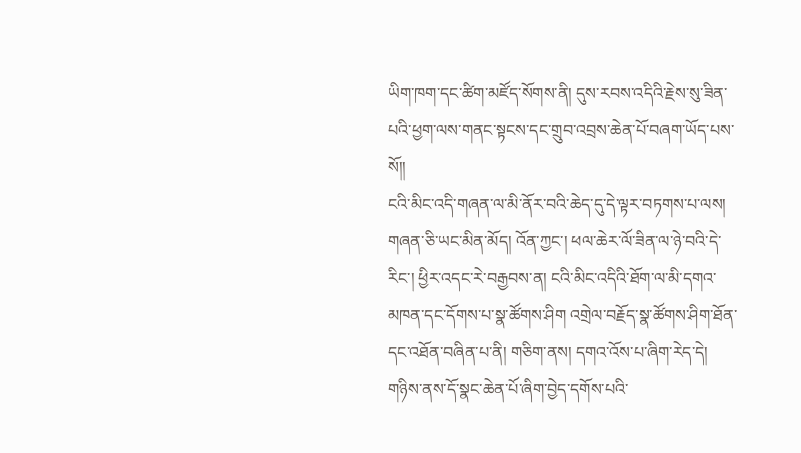ཡིག་ཁག་དང་ཚིག་མཛོད་སོགས་ནི། དུས་རབས་འདིའི་རྗེས་སུ་ཟིན་པའི་ཕྱག་ལས་གནང་སྟངས་དང་གྲུབ་འབྲས་ཆེན་པོ་བཞག་ཡོད་པས་སོ།།
ངའི་མིང་འདི་གཞན་ལ་མི་ནོར་བའི་ཆེད་དུ་དེ་ལྟར་བཏགས་པ་ལས། གཞན་ཅི་ཡང་མིན་མོད། འོན་ཀྱང་། ཕལ་ཆེར་ལོ་ཟིན་ལ་ཉེ་བའི་དེ་རིང་། ཕྱིར་འདང་རེ་བརྒྱབས་ན། ངའི་མིང་འདིའི་ཐོག་ལ་མི་དགའ་མཁན་དང་དོགས་པ་སྣ་ཚོགས་ཤིག འགྲེལ་བརྗོད་སྣ་ཚོགས་ཤིག་ཐོན་དང་འཐོན་བཞིན་པ་ནི། གཅིག་ནས། དགའ་འོས་པ་ཞིག་རེད་དེ། གཉིས་ནས་དོ་སྣང་ཆེན་པོ་ཞིག་བྱེད་དགོས་པའི་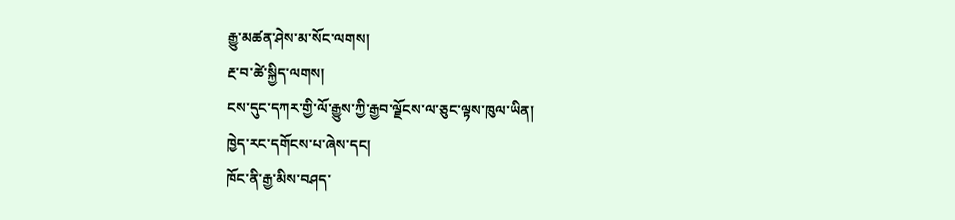རྒྱུ་མཚན་ཤེས་མ་སོང་ལགས།
རྔ་བ་ཚེ་སྐྱིད་ལགས།
ངས་དུང་དཀར་གྱི་ལོ་རྒྱུས་ཀྱི་རྒྱབ་ལྗོངས་ལ་ཅུང་ལྟས་ཁུལ་ཡིན།
ཁྱེད་རང་དགོངས་པ་ཞེས་དང།
ཁོང་ནི་རྒྱ་མིས་བཤད་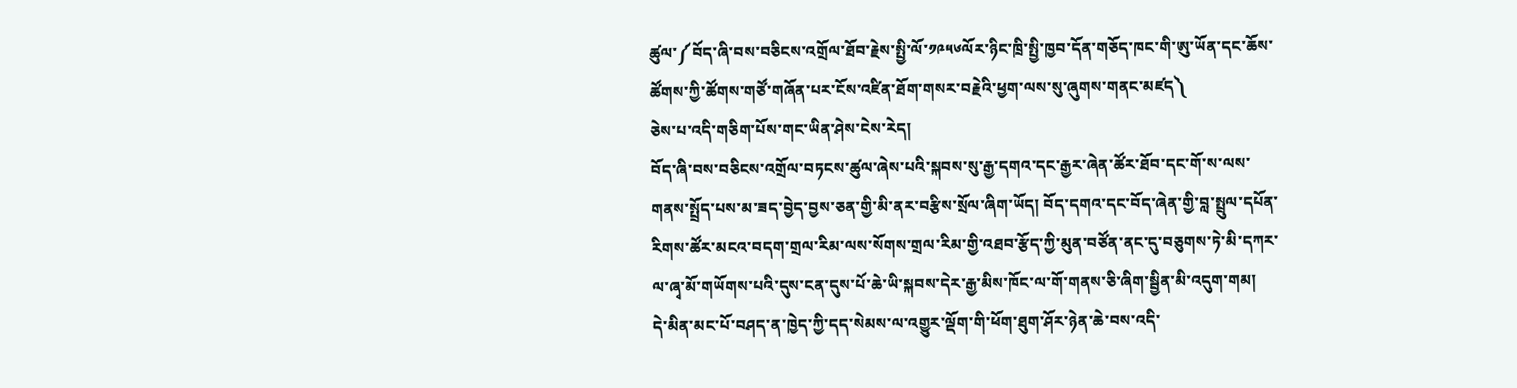ཚུལ་༼བོད་ཞི་བས་བཅིངས་འགྲོལ་ཐོབ་རྗེས་སྤྱི་ལོ་༡༩༥༦ལོར་ཉིང་ཁྲི་སྤྱི་ཁྱབ་དོན་གཅོད་ཁང་གི་ཨུ་ཡོན་དང་ཆོས་ཚོགས་ཀྱི་ཚོགས་གཙོ་གཞོན་པར་ངོས་འཛིན་ཐོག་གསར་བརྗེའི་ཕྱག་ལས་སུ་ཞུགས་གནང་མཛད༽
ཅེས་པ་འདི་གཅིག་པོས་གང་ཡིན་ཤེས་ངེས་རེད།
བོད་ཞི་བས་བཅིངས་འགྲོལ་བཏངས་ཚུལ་ཞེས་པའི་སྐབས་སུ་རྒྱ་དགའ་དང་རྒྱར་ཞེན་ཚོར་ཐོབ་དང་གོ་ས་ལས་གནས་སྤྲོད་པས་མ་ཟད་བྱེད་བྱས་ཅན་གྱི་མི་ནར་བརྩིས་སྲོལ་ཞིག་ཡོད། བོད་དགའ་དང་བོད་ཞེན་གྱི་བླ་སྤྲུལ་དཔོན་རིགས་ཚོར་མངའ་བདག་གྲལ་རིམ་ལས་སོགས་གྲལ་རིམ་གྱི་འཐབ་རྩོད་ཀྱི་མུན་བཙོན་ནང་དུ་བཅུགས་ཏེ་མི་དཀར་ལ་ཞྭ་མོ་གཡོགས་པའི་དུས་ངན་དུས་པོ་ཆེ་ཡི་སྐབས་དེར་རྒྱ་མིས་ཁོང་ལ་གོ་གནས་ཅི་ཞིག་སྦྱིན་མི་འདུག་གམ།
དེ་མིན་མང་པོ་བཤད་ན་ཁྱེད་ཀྱི་དད་སེམས་ལ་འགྱུར་ལྡོག་གི་ཕོག་ཐུག་ཤོར་ཉེན་ཆེ་བས་འདི་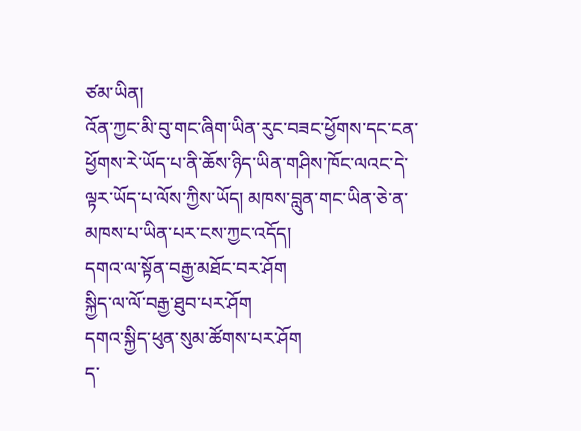ཙམ་ཡིན།
འོན་ཀྱང་མི་བུ་གང་ཞིག་ཡིན་རུང་བཟང་ཕྱོགས་དང་ངན་ཕྱོགས་རེ་ཡོད་པ་ནི་ཆོས་ཉིད་ཡིན་གཤིས་ཁོང་ལའང་དེ་ལྟར་ཡོད་པ་ལོས་ཀྱིས་ཡོད། མཁས་བླུན་གང་ཡིན་ཅེ་ན་མཁས་པ་ཡིན་པར་ངས་ཀྱང་འདོད།
དགའ་ལ་སྟོན་བརྒྱ་མཐོང་བར་ཤོག
སྐྱིད་ལ་ལོ་བརྒྱ་ཐུབ་པར་ཤོག
དགའ་སྐྱིད་ཕུན་སུམ་ཚོགས་པར་ཤོག
ད་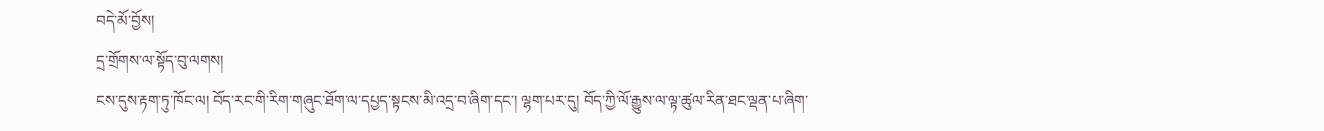བདེ་མོ་བྱོས།
དྲ་གྲོགས་ལ་སྟོད་བུ་ལགས།
ངས་དུས་རྟག་ཏུ་ཁོང་ལ། བོད་རང་གི་རིག་གཞུང་ཐོག་ལ་དཔྱད་སྟངས་མི་འདྲ་བ་ཞིག་དང་། ལྷག་པར་དུ། བོད་ཀྱི་ལོ་རྒྱུས་ལ་ལྟ་ཚུལ་རིན་ཐང་ལྡན་པ་ཞིག་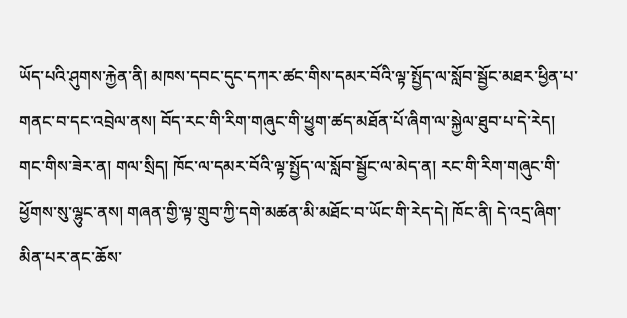ཡོད་པའི་ཤུགས་རྐྱེན་ནི། མཁས་དབང་དུང་དཀར་ཚང་གིས་དམར་བོའི་ལྟ་སྤྱོད་ལ་སློབ་སྦྱོང་མཐར་ཕྱིན་པ་གནང་བ་དང་འབྲེལ་ནས། བོད་རང་གི་རིག་གཞུང་གི་ཕྱུག་ཚད་མཐོན་པོ་ཞིག་ལ་སྐྱེལ་ཐུབ་པ་དེ་རེད། གང་གིས་ཟེར་ན། གལ་སྲིད། ཁོང་ལ་དམར་བོའི་ལྟ་སྤྱོད་ལ་སློབ་སྦྱོང་ལ་མེད་ན། རང་གི་རིག་གཞུང་གི་ཕྱོགས་སུ་ལྷུང་ནས། གཞན་གྱི་ལྟ་གྲུབ་ཀྱི་དགེ་མཚན་མི་མཐོང་བ་ཡོང་གི་རེད་དེ། ཁོང་ནི། དེ་འདྲ་ཞིག་མིན་པར་ནང་ཆོས་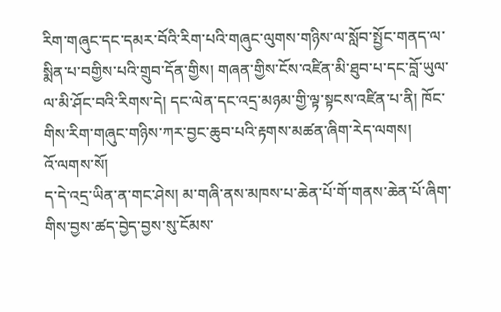རིག་གཞུང་དང་དམར་བོའི་རིག་པའི་གཞུང་ལུགས་གཉིས་ལ་སློབ་སྤྱོང་གནད་ལ་སྨིན་པ་བགྱིས་པའི་གྲུབ་དོན་གྱིས། གཞན་གྱིས་ངོས་འཛིན་མི་ཐུབ་པ་དང་བློ་ཡུལ་ལ་མི་ཤོང་བའི་རིགས་དེ། དང་ལེན་དང་འདྲ་མཉམ་གྱི་ལྟ་སྟངས་འཛིན་པ་ནི། ཁོང་གིས་རིག་གཞུང་གཉིས་ཀར་བྱང་ཆུབ་པའི་རྟགས་མཚན་ཞིག་རེད་ལགས།
འོ་ལགས་སོ།
ད་དེ་འདྲ་ཡིན་ན་གང་ཤེས། མ་གཞི་ནས་མཁས་པ་ཆེན་པོ་གོ་གནས་ཆེན་པོ་ཞིག་གིས་བྱས་ཚད་བྱེད་བྱས་སུ་ངོམས་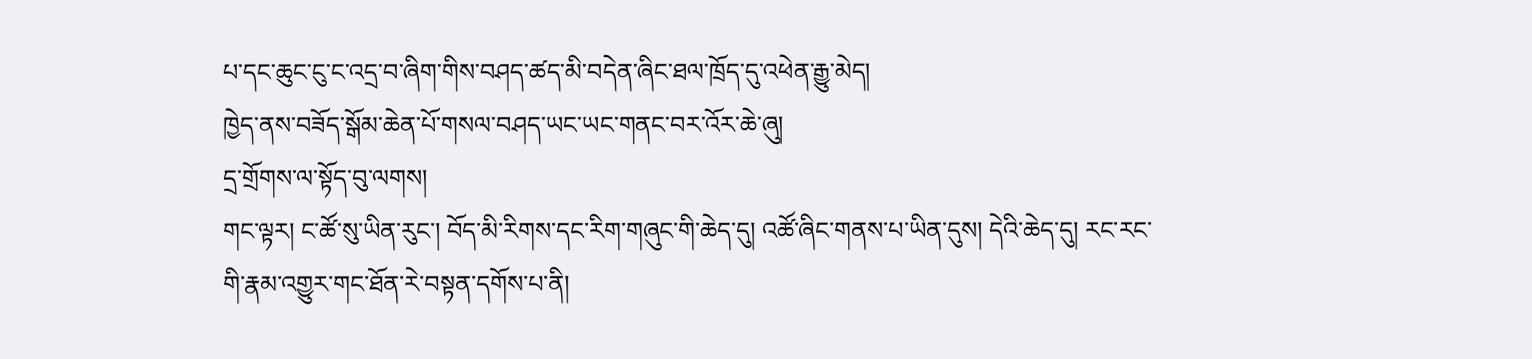པ་དང་ཆུང་ངུ་ང་འདྲ་བ་ཞིག་གིས་བཤད་ཚད་མི་བདེན་ཞིང་ཐལ་ཁྲོད་དུ་འཕེན་རྒྱུ་མེད།
ཁྱེད་ནས་བཟོད་སྒོམ་ཆེན་པོ་གསལ་བཤད་ཡང་ཡང་གནང་བར་འོར་ཆེ་ཞུ།
དྲ་གྲོགས་ལ་སྟོད་བུ་ལགས།
གང་ལྟར། ང་ཚོ་སུ་ཡིན་རུང་། བོད་མི་རིགས་དང་རིག་གཞུང་གི་ཆེད་དུ། འཚོ་ཞིང་གནས་པ་ཡིན་དུས། དེའི་ཆེད་དུ། རང་རང་གི་རྣམ་འགྱུར་གང་ཐོན་རེ་བསྟན་དགོས་པ་ནི།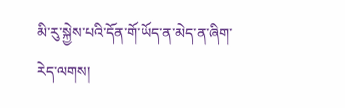མི་རུ་སྐྱེས་པའི་དོན་གོ་ཡོད་ན་མེད་ན་ཞིག་རེད་ལགས།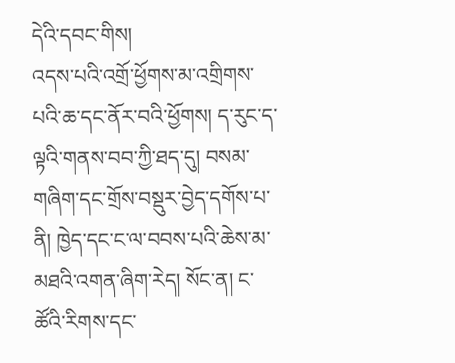དེའི་དབང་གིས།
འདས་པའི་འགྲོ་ཕྱོགས་མ་འགྲིགས་པའི་ཆ་དང་ནོར་བའི་ཕྱོགས། ད་རུང་ད་ལྟའི་གནས་བབ་ཀྱི་ཐད་དུ། བསམ་གཞིག་དང་གྲོས་བསྡུར་བྱེད་དགོས་པ་ནི། ཁྱེད་དང་ང་ལ་བབས་པའི་ཆེས་མ་མཐའི་འགན་ཞིག་རེད། སོང་ན། ང་ཚོའི་རིགས་དང་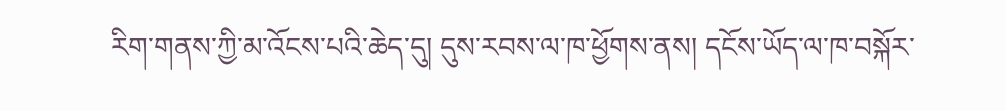རིག་གནས་ཀྱི་མ་འོངས་པའི་ཆེད་དུ། དུས་རབས་ལ་ཁ་ཕྱོགས་ནས། དངོས་ཡོད་ལ་ཁ་བསྐོར་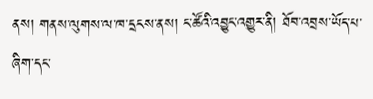ནས། གནས་ལུགས་ལ་ཁ་དྲངས་ནས། ང་ཚོའི་འབྱུང་འགྱུར་ནི། ཐོབ་འབྲས་ཡོད་པ་ཞིག་དང་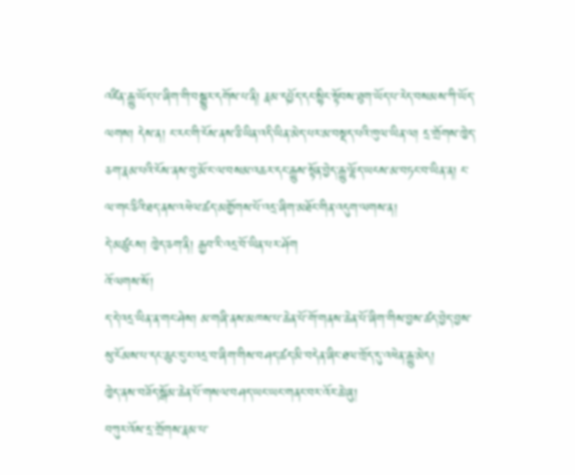འཛིན་རྒྱུ་ཡོད་པ་ཞིག་གི་བསྒྱུར་དགོས་པ་ནི། རྣམ་དཔྱོད་དང་སྙིང་སྟོབས་ཐུག་ཡོད་པ་རེད་བསམས་ཀི་ཡོད་ལགས། དེས་ན། ང་རང་གི་ངོས་ནས་ཅི་ཡིན་འདི་ཡིན་མེད་པར་མ་བསྡད་པའི་ཁུལ་ཡིན་ལ། དྲ་གྲོགས་ཁྱེད་ཅག་རྣམ་པའི་ངོས་ནས་བུ་མོ་ང་ལ་བསམ་འཆར་དང་རྒྱུས་སྟོན་བྱེད་རྒྱུ་ལྷོད་ཡངས་མ་བཏང་བ་ཡིན་ན། ང་ལ་གང་ཅིའི་ཐད་ནས་འཕེལ་ཚད་མགྱོགས་པོ་འདྲ་ཞིག་མཐོང་གིན་འདུག་ལགས་ན།
དེ་མཚུངས། ཁྱེད་ཅག་ནི། རྒྱབ་རི་འདྲ་བོ་ཡིན་པར་ཤོག
འོ་ལགས་སོ།
ད་དེ་འདྲ་ཡིན་ན་གང་ཤེས། མ་གཞི་ནས་མཁས་པ་ཆེན་པོ་གོ་གནས་ཆེན་པོ་ཞིག་གིས་བྱས་ཚད་བྱེད་བྱས་སུ་ངོམས་པ་དང་ཆུང་ངུ་ང་འདྲ་བ་ཞིག་གིས་བཤད་ཚད་མི་བདེན་ཞིང་ཐལ་ཁྲོད་དུ་འཕེན་རྒྱུ་མེད།
ཁྱེད་ནས་བཟོད་སྒོམ་ཆེན་པོ་གསལ་བཤད་ཡང་ཡང་གནང་བར་འོར་ཆེ་ཞུ།
བཀུར་འོས་དྲ་གྲོགས་རྣམ་པ་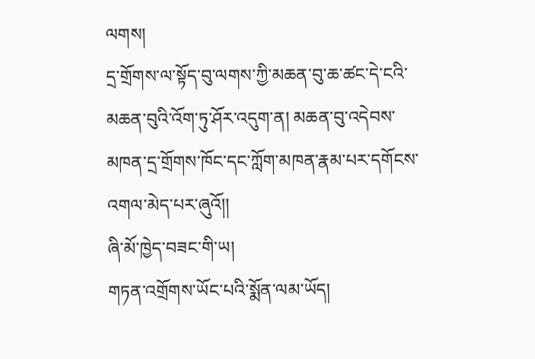ལགས།
དྲ་གྲོགས་ལ་སྟོད་བུ་ལགས་ཀྱི་མཆན་བུ་ཆ་ཚང་དེ་ངའི་མཆན་བུའི་འོག་ཏུ་ཤོར་འདུག་ན། མཆན་བུ་འདེབས་མཁན་དྲ་གྲོགས་ཁོང་དང་ཀློག་མཁན་རྣམ་པར་དགོངས་འགལ་མེད་པར་ཞུའོ།།
ཞི་མོ་ཁྱེད་བཟང་གི་ཡ།
གཏན་འགྲོགས་ཡོང་པའི་སྨོན་ལམ་ཡོད།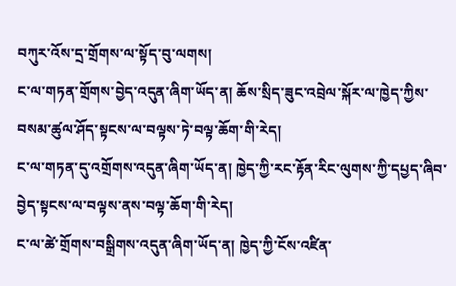བཀུར་འོས་དྲ་གྲོགས་ལ་སྟོད་བུ་ལགས།
ང་ལ་གཏན་གྲོགས་བྱེད་འདུན་ཞིག་ཡོད་ན། ཆོས་སྲིད་ཟུང་འབྲེལ་སྐོར་ལ་ཁྱེད་ཀྱིས་བསམ་ཚུལ་ཤོད་སྟངས་ལ་བལྟས་ཏེ་བལྟ་ཆོག་གི་རེད།
ང་ལ་གཏན་དུ་འགྲོགས་འདུན་ཞིག་ཡོད་ན། ཁྱེད་ཀྱི་རང་རྟོན་རིང་ལུགས་ཀྱི་དཔྱད་ཞིབ་བྱེད་སྟངས་ལ་བལྟས་ནས་བལྟ་ཆོག་གི་རེད།
ང་ལ་ཚེ་གྲོགས་བསྒྲིགས་འདུན་ཞིག་ཡོད་ན། ཁྱེད་ཀྱི་ངོས་འཛིན་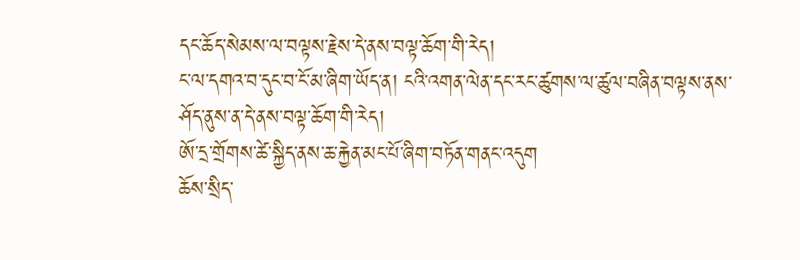དང་ཆོད་སེམས་ལ་བལྟས་རྗེས་དེ་ནས་བལྟ་ཆོག་གི་རེད།
ང་ལ་དགའ་བ་དུང་བ་ངོ་མ་ཞིག་ཡོད་ན། ངའི་འགན་ལེན་དང་རང་ཚུགས་ལ་ཚུལ་བཞིན་བལྟས་ནས་ཤོད་ནུས་ན་དེ་ནས་བལྟ་ཆོག་གི་རེད།
ཨོ་དྲ་གྲོགས་ཚེ་སྐྱིད་ནས་ཆ་རྐྱེན་མང་པོ་ཞིག་བཏོན་གནང་འདུག
ཆོས་སྲིད་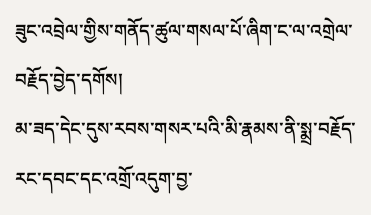ཟུང་འབྲེལ་གྱིས་གནོད་ཚུལ་གསལ་པོ་ཞིག་ང་ལ་འགྲེལ་བརྗོད་བྱེད་དགོས།
མ་ཟད་དེང་དུས་རབས་གསར་པའི་མི་རྣམས་ནི་སྨྲ་བརྗོད་རང་དབང་དང་འགྲོ་འདུག་བྱ་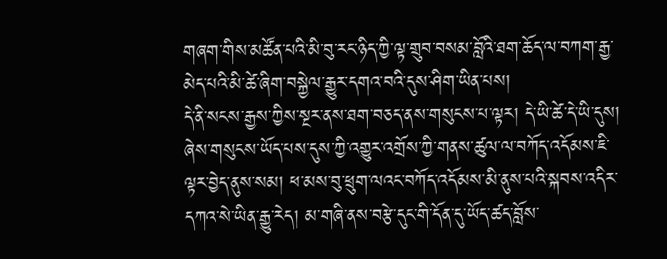གཞག་གིས་མཚོན་པའི་མི་བུ་རང་ཉིད་ཀྱི་ལྟ་གྲུབ་བསམ་བློའི་ཐག་ཆོད་ལ་བཀག་རྒྱ་མེད་པའི་མི་ཚེ་ཞིག་བསྐྱེལ་རྒྱུར་དགའ་བའི་དུས་ཤིག་ཡིན་པས།
དེ་ནི་སངས་རྒྱས་ཀྱིས་སྔར་ནས་ཐག་བཅད་ནས་གསུངས་པ་ལྟར། དེ་ཡི་ཚེ་དེ་ཡི་དུས། ཞེས་གསུངས་ཡོད་པས་དུས་ཀྱི་འགྱུར་འགྲོས་ཀྱི་གནས་ཚུལ་ལ་བཀོད་འདོམས་ཇི་ལྟར་བྱེད་ནུས་སམ། ཕ་མས་བུ་ཕྲུག་ལའང་བཀོད་འདོམས་མི་ནུས་པའི་སྐབས་འདིར་དཀའ་སེ་ཡིན་རྒྱུ་རེད། མ་གཞི་ནས་བརྩེ་དུང་གི་དོན་དུ་ཡོད་ཚད་བློས་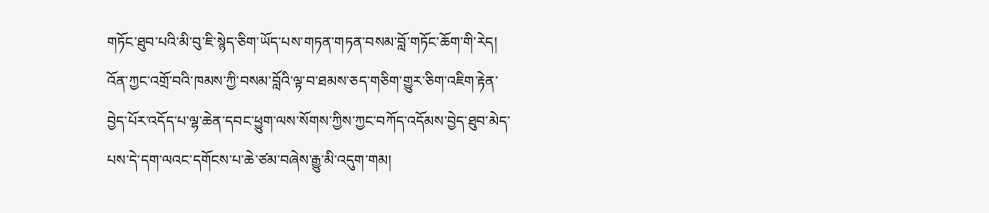གཏོང་ཐུབ་པའི་མི་བུ་ཇི་སྙེད་ཅིག་ཡོད་པས་གཏན་གཏན་བསམ་བློ་གཏོང་ཆོག་གི་རེད།
འོན་ཀྱང་འགྲོ་བའི་ཁམས་ཀྱི་བསམ་བློའི་ལྟ་བ་ཐམས་ཅད་གཅིག་གྱུར་ཅིག་འཇིག་རྟེན་བྱེད་པོར་འདོད་པ་ལྷ་ཆེན་དབང་ཕྱུག་ལས་སོགས་ཀྱིས་ཀྱང་བཀོད་འདོམས་བྱེད་ཐུབ་མེད་པས་དེ་དག་ལའང་དགོངས་པ་ཆེ་ཙམ་བཞེས་རྒྱུ་མི་འདུག་གམ།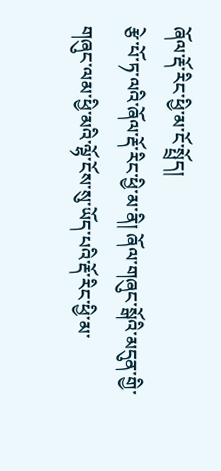ཞོལ་རྡོ་རིང་ཕྱི་མ་ངོ་སྤྲོད།
རྩེ་པོ་ཏ་ལའི་ཞོལ་རྡོ་རིང་ཕྱི་མ་ནི། ཞོལ་གཞུང་སྒོའི་མདུན་གྱི་གཞུང་ལམ་ཕྱི་མའི་ལྷོ་ངོས་སུ་ཡོད་པའི་རྡོ་རིང་ཕྱི་མ་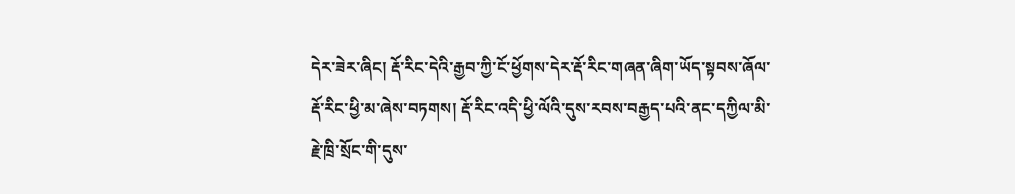དེར་ཟེར་ཞིང། རྡོ་རིང་དེའི་རྒྱབ་ཀྱི་ངོ་ཕྱོགས་དེར་རྡོ་རིང་གཞན་ཞིག་ཡོད་སྟབས་ཞོལ་རྡོ་རིང་ཕྱི་མ་ཞེས་བཏགས། རྡོ་རིང་འདི་ཕྱི་ལོའི་དུས་རབས་བརྒྱད་པའི་ནང་དཀྱིལ་མི་རྗེ་ཁྲི་སྲོང་གི་དུས་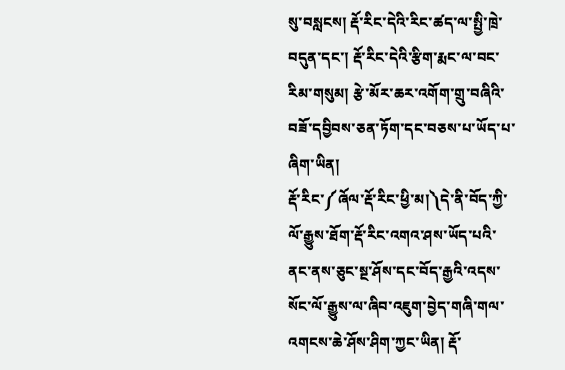སུ་བསླངས། རྡོ་རིང་དེའི་རིང་ཚད་ལ་སྤྱི་ཁྲེ་བདུན་དང་། རྡོ་རིང་དེའི་རྩིག་རྨང་ལ་བང་རིམ་གསུམ། རྩེ་མོར་ཆར་འགོག་གྲུ་བཞིའི་བཟོ་དབྱིབས་ཅན་ཏོག་དང་བཅས་པ་ཡོད་པ་ཞིག་ཡིན།
རྡོ་རིང་༼ཞོལ་རྡོ་རིང་ཕྱི་མ།༽དེ་ནི་བོད་ཀྱི་ལོ་རྒྱུས་ཐོག་རྡོ་རིང་འགའ་ཤས་ཡོད་པའི་ནང་ནས་ཅུང་སྔ་ཤོས་དང་བོད་རྒྱའི་འདས་སོང་ལོ་རྒྱུས་ལ་ཞིབ་འཇུག་བྱེད་གཞི་གལ་འགངས་ཆེ་ཤོས་ཤིག་ཀྱང་ཡིན། རྡོ་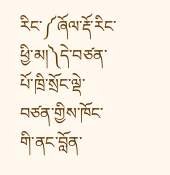རིང་༼ཞོལ་རྡོ་རིང་ཕྱི་མ།༽དེ་བཙན་པོ་ཁྲི་སྲོང་ལྡེ་བཙན་གྱིས་ཁོང་གི་ནང་བློན་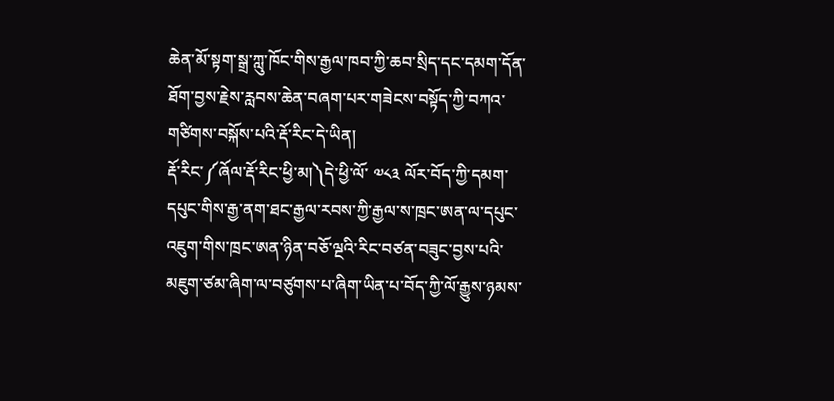ཆེན་མོ་སྟག་སྒྲ་ཀླུ་ཁོང་གིས་རྒྱལ་ཁབ་ཀྱི་ཆབ་སྲིད་དང་དམག་དོན་ཐོག་བྱས་རྗེས་རླབས་ཆེན་བཞག་པར་གཟེངས་བསྟོད་ཀྱི་བཀའ་གཙིགས་བསྐོས་པའི་རྡོ་རིང་དེ་ཡིན།
རྡོ་རིང་༼ཞོལ་རྡོ་རིང་ཕྱི་མ།༽དེ་ཕྱི་ལོ་ ༧༨༣ ལོར་བོད་ཀྱི་དམག་དཔུང་གིས་རྒྱ་ནག་ཐང་རྒྱལ་རབས་ཀྱི་རྒྱལ་ས་ཁྲང་ཨན་ལ་དཔུང་འཇུག་གིས་ཁྲང་ཨན་ཉིན་བཅོ་ལྔའི་རིང་བཙན་བཟུང་བྱས་པའི་མཇུག་ཙམ་ཞིག་ལ་བཙུགས་པ་ཞིག་ཡིན་པ་བོད་ཀྱི་ལོ་རྒྱུས་ཉམས་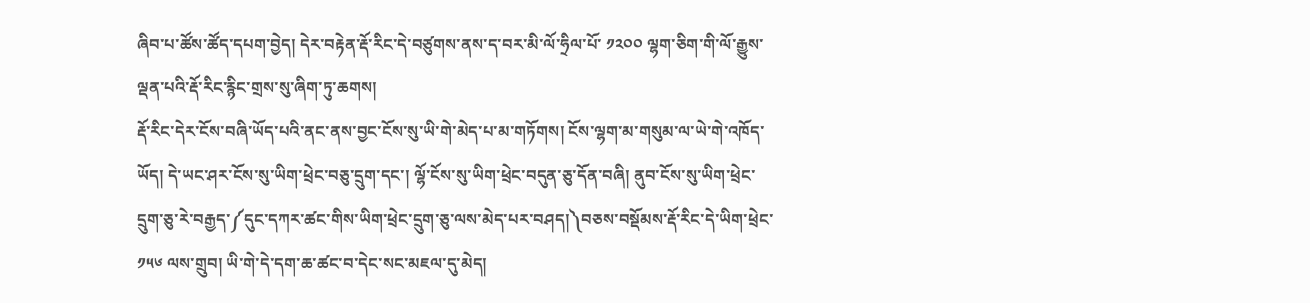ཞིབ་པ་ཚོས་ཚོད་དཔག་བྱེད། དེར་བརྟེན་རྡོ་རིང་དེ་བཙུགས་ནས་ད་བར་མི་ལོ་ཧྲིལ་པོ་ ༡༢༠༠ ལྷག་ཅིག་གི་ལོ་རྒྱུས་ལྡན་པའི་རྡོ་རིང་རྙིང་གྲས་སུ་ཞིག་ཏུ་ཆགས།
རྡོ་རིང་དེར་ངོས་བཞི་ཡོད་པའི་ནང་ནས་བྱང་ངོས་སུ་ཡི་གེ་མེད་པ་མ་གཏོགས། ངོས་ལྷག་མ་གསུམ་ལ་ཡེ་གེ་འཁོད་ཡོད། དེ་ཡང་ཤར་ངོས་སུ་ཡིག་ཕྲེང་བཅུ་དྲུག་དང་། ལྷོ་ངོས་སུ་ཡིག་ཕྲེང་བདུན་ཅུ་དོན་བཞི། ནུབ་ངོས་སུ་ཡིག་ཕྲེང་དྲུག་ཅུ་རེ་བརྒྱད་༼དུང་དཀར་ཚང་གིས་ཡིག་ཕྲེང་དྲུག་ཅུ་ལས་མེད་པར་བཤད།༽བཅས་བསྡོམས་རྡོ་རིང་དེ་ཡིག་ཕྲེང་ ༡༥༦ ལས་གྲུབ། ཡི་གེ་དེ་དག་ཆ་ཚང་བ་དེང་སང་མཇལ་དུ་མེད།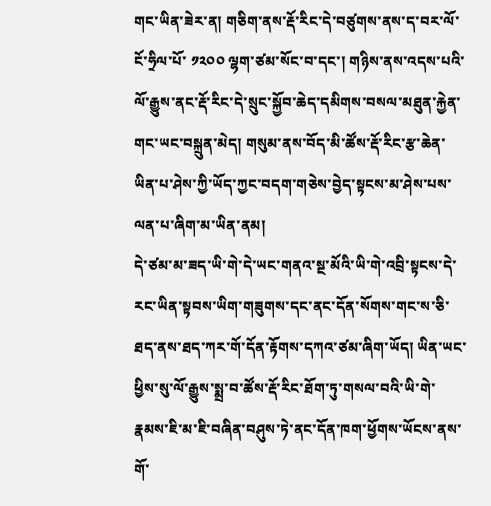གང་ཡིན་ཟེར་ན། གཅིག་ནས་རྡོ་རིང་དེ་བཙུགས་ནས་ད་བར་ལོ་ངོ་ཧྲིལ་པོ་ ༡༢༠༠ ལྷག་ཙམ་སོང་བ་དང་། གཉིས་ནས་འདས་པའི་ལོ་རྒྱུས་ནང་རྡོ་རིང་དེ་སྲུང་སྐྱོབ་ཆེད་དམིགས་བསལ་མཐུན་རྐྱེན་གང་ཡང་བསྐྲུན་མེད། གསུམ་ནས་བོད་མི་ཚོས་རྡོ་རིང་རྩ་ཆེན་ཡིན་པ་ཤེས་ཀྱི་ཡོད་ཀྱང་བདག་གཅེས་བྱེད་སྟངས་མ་ཤེས་པས་ལན་པ་ཞིག་མ་ཡིན་ནམ།
དེ་ཙམ་མ་ཟད་ཡི་གེ་དེ་ཡང་གནའ་སྔ་མོའི་ཡི་གེ་འབྲི་སྟངས་དེ་རང་ཡིན་སྟབས་ཡིག་གཟུགས་དང་ནང་དོན་སོགས་གང་ས་ཅི་ཐད་ནས་ཐད་ཀར་གོ་དོན་རྟོགས་དཀའ་ཙམ་ཞིག་ཡོད། ཡིན་ཡང་ཕྱིས་སུ་ལོ་རྒྱུས་སྨྲ་བ་ཚོས་རྡོ་རིང་ཐོག་ཏུ་གསལ་བའི་ཡི་གེ་རྣམས་ཇི་མ་ཇི་བཞིན་བཤུས་ཏེ་ནང་དོན་ཁག་ཕྱོགས་ཡོངས་ནས་གོ་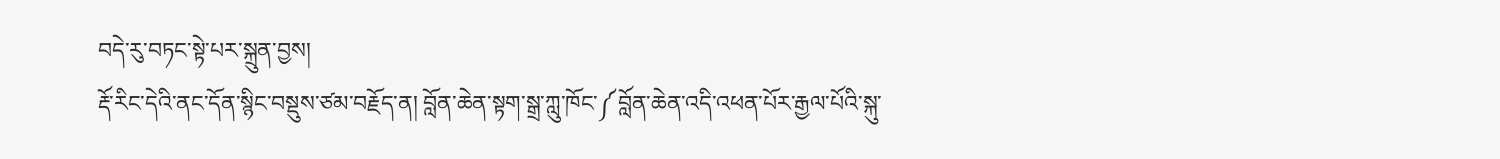བདེ་རུ་བཏང་སྟེ་པར་སྐྲུན་བྱས།
རྡོ་རིང་དེའི་ནང་དོན་སྙིང་བསྡུས་ཙམ་བརྗོད་ན། བློན་ཆེན་སྟག་སྒྲ་ཀླུ་ཁོང་༼བློན་ཆེན་འདི་འཕན་པོར་རྒྱལ་པོའི་སྐུ་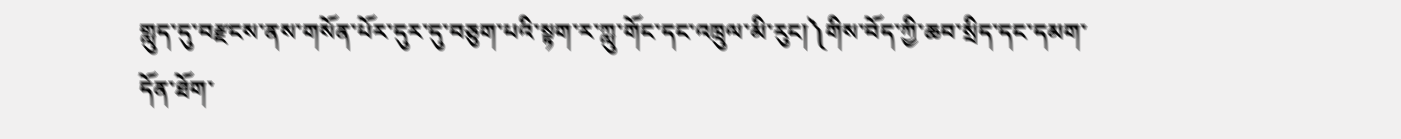གླུད་དུ་བརྫངས་ནས་གསོན་པོར་དུར་དུ་བཅུག་པའི་སྟག་ར་ཀླུ་གོང་དང་འཁྲུལ་མི་རུང།༽གིས་བོད་ཀྱི་ཆབ་སྲིད་དང་དམག་དོན་ཐོག་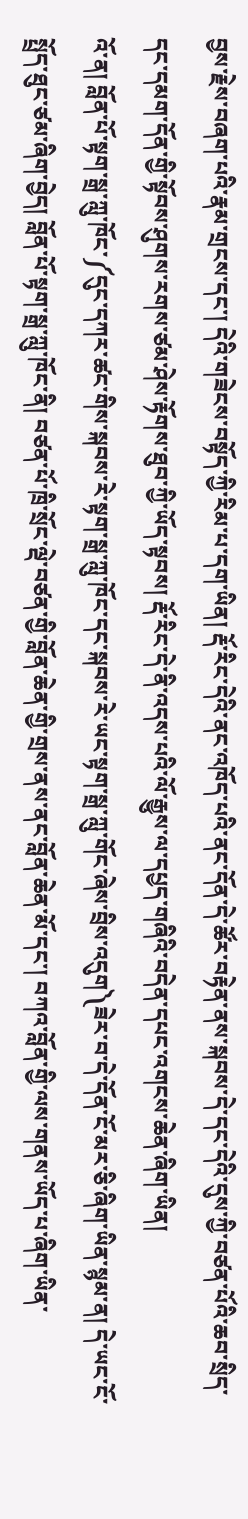བྱས་རྗེས་བཞག་པའི་རྣམ་གྲངས་དང་། དེའི་གཟེངས་བསྟོད་ཀྱི་རིམ་པ་དག་ཡིན། རྡོ་རིང་དེའི་ནང་འཁོད་པའི་ནང་དོན་དེ་ཚོར་བརྟེན་ནས་སྐབས་དེ་དང་དེའི་དུས་ཀྱི་བཙན་པོའི་ཆབ་སྲིད་དང་དམག་དོན་གྱི་སྟོབས་ཤུགས་རགས་ཙམ་ཤེས་རྟོགས་ཐུབ་ཀྱི་ཡོད་སྟབས། རྡོ་རིང་དེ་ནི་འདས་པའི་ལོ་རྒྱུས་ལ་དཔྱད་གཞིའི་བདེན་དཔང་འགངས་ཆེན་ཞིག་ཡིན།
འོ་ན། བློན་པོ་སྟག་སྒྲ་ཀླུ་ཁོང་༼དུང་དཀར་ཚང་གིས་སྐབས་རེ་སྟག་སྒྲ་ཀླུ་ཁོང་དང་སྐབས་རེ་ཡང་སྟག་སྒྲ་ཀླུ་གོང་ཞེས་བྲིས་འདུག༽ཟེར་བ་དེ་དོན་ངོ་མར་ཅི་ཞིག་ཡིན་སྙམ་ན། དེ་ཡང་ངོ་སྤྲོད་ཐུང་ཙམ་ཞིག་བྱེད། བློན་པོ་སྟག་སྒྲ་ཀླུ་ཁོང་ནི། བཙན་པོ་ཁྲི་སྲོང་ལྡེ་བཙན་གྱི་བློན་ཆེན་གྱི་གྲས་ནས་ནང་བློན་ཆེན་མོ་དང་། བཀའ་བློན་གྱི་ལས་གནས་ཡོད་པ་ཞིག་ཡིན་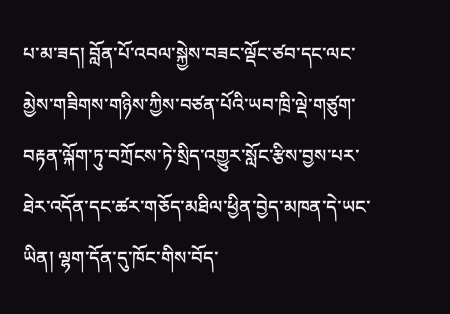པ་མ་ཟད། བློན་པོ་འབལ་སྐྱེས་བཟང་ལྡོང་ཙབ་དང་ལང་མྱེས་གཟིགས་གཉིས་ཀྱིས་བཙན་པོའི་ཡབ་ཁྲི་ལྡེ་གཙུག་བརྟན་ལྐོག་ཏུ་བཀྲོངས་ཏེ་སྲིད་འགྱུར་སློང་རྩིས་བྱས་པར་ཐེར་འདོན་དང་ཚར་གཅོད་མཐིལ་ཕྱིན་བྱེད་མཁན་དེ་ཡང་ཡིན། ལྷག་དོན་དུ་ཁོང་གིས་བོད་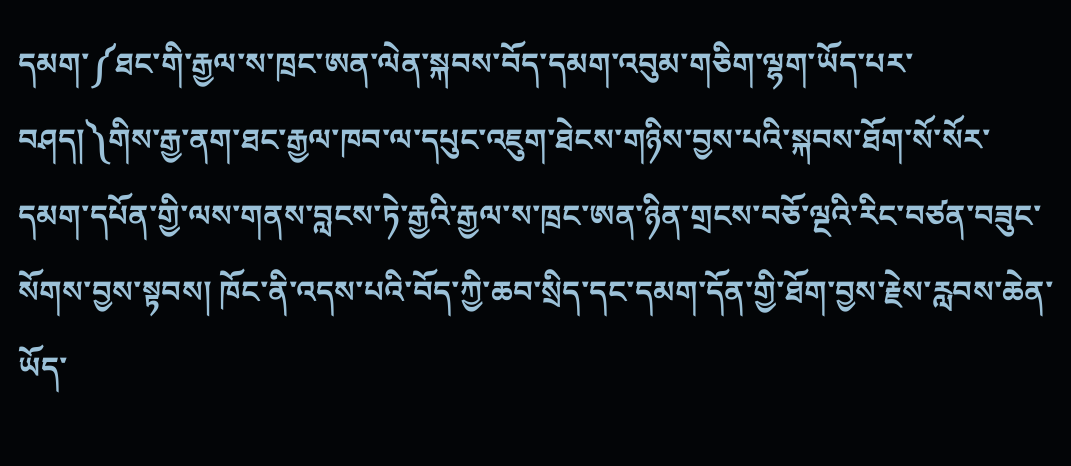དམག་༼ཐང་གི་རྒྱལ་ས་ཁྲང་ཨན་ལེན་སྐབས་བོད་དམག་འབུམ་གཅིག་ལྷག་ཡོད་པར་བཤད།༽གིས་རྒྱ་ནག་ཐང་རྒྱལ་ཁབ་ལ་དཔུང་འཇུག་ཐེངས་གཉིས་བྱས་པའི་སྐབས་ཐོག་སོ་སོར་དམག་དཔོན་གྱི་ལས་གནས་བླངས་ཏེ་རྒྱའི་རྒྱལ་ས་ཁྲང་ཨན་ཉིན་གྲངས་བཅོ་ལྔའི་རིང་བཙན་བཟུང་སོགས་བྱས་སྟབས། ཁོང་ནི་འདས་པའི་བོད་ཀྱི་ཆབ་སྲིད་དང་དམག་དོན་གྱི་ཐོག་བྱས་རྗེས་རླབས་ཆེན་ཡོད་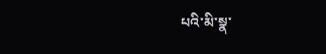པའི་མི་སྣ་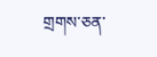གྲགས་ཅན་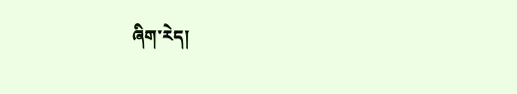ཞིག་རེད།